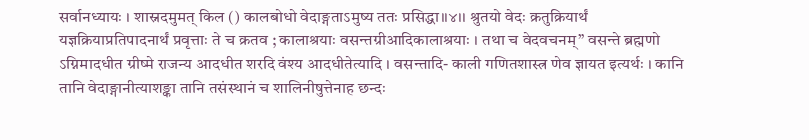सर्वानध्यायः । शास्नदमुमत् किल () कालबोधो वेदाङ्गताऽमुष्य ततः प्रसिद्धा।।४।। श्रुतयो वेदः क्रतुक्रियार्थं यज्ञक्रियाप्रतिपादनार्थं प्रवृत्ताः ते च क्रतव ; कालाश्रयाः वसन्तग्रीआदिकालाश्रयाः । तथा च वेदवचनम्” वसन्ते ब्रह्मणो ऽग्निमादधीत ग्रीष्मे राजन्य आदधीत शरदि वंश्य आदधीतेत्यादि । वसन्तादि- काली गणितशास्त्र णेव ज्ञायत इत्यर्थः । कानि तानि वेदाङ्गानीत्याशङ्का तानि तसंस्थानं च शालिनीषुत्तेनाह छन्दः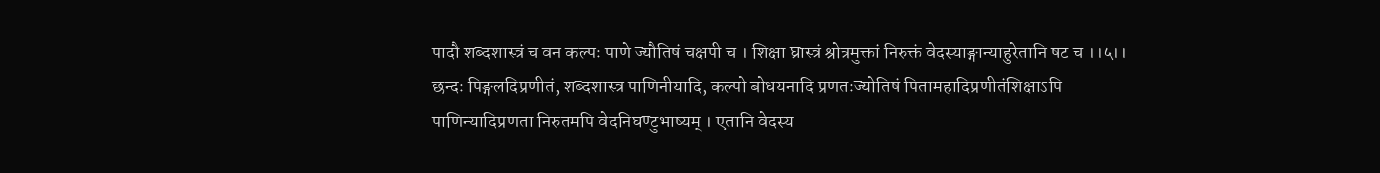पादौ शब्दशास्त्रं च वन कल्पः पाणे ज्यौतिषं चक्षपी च । शिक्षा घ्रास्त्रं श्रोत्रमुक्तां निरुक्तं वेदस्याङ्गान्याहुरेतानि षट च ।।५।। छन्दः पिङ्गलदिप्रणीतं, शब्दशास्त्र पाणिनीयादि, कल्पो बोधयनादि प्रणतःज्योतिषं पितामहादिप्रणीतंशिक्षाऽपि पाणिन्यादिप्रणता निरुतमपि वेदनिघण्टुभाष्यम् । एतानि वेदस्य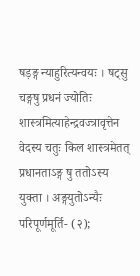षड़ङ्ग न्याहुरित्यन्वयः । षट्सु चङ्गषु प्रधनं ज्योतिः शास्त्रमित्याहेन्द्रवज्त्रावृत्तेन वेदस्य चतुः किल शास्त्रमेतत् प्रधानताऽङ्ग षु ततोऽस्य युक्ता । अङ्गयुतोऽन्यैः परिपूर्णमूर्ति- (२);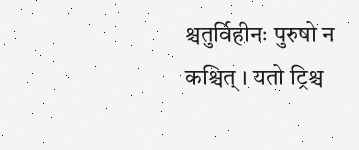श्चतुर्विहीनः पुरुषो न कश्चित् । यतो ट्रिश्च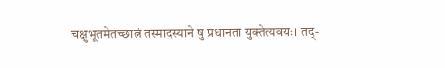चक्षुभूतमेतच्छात्नं तस्मादस्याने षु प्रधानता युक्तेत्यवयः। तद्-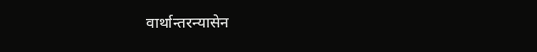वार्थान्तरन्यासेन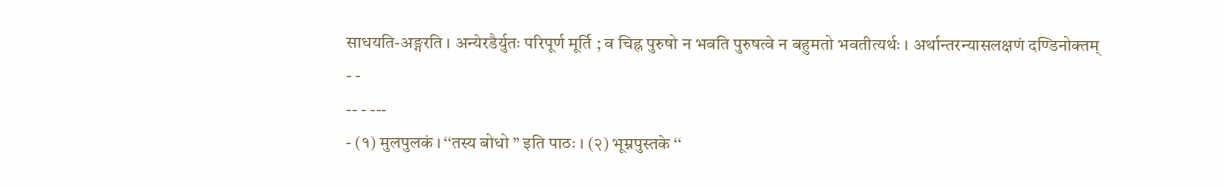साधयति-अङ्गरति । अन्येरडैर्युतः परिपूर्ण मूर्ति ; व चिह्न पुरुषो न भवति पुरुषत्वे न बहुमतो भवतीत्यर्थः । अर्थान्तरन्यासलक्षणं दण्डिनोक्तम्
- -
-- - ---
- (१) मुलपुलकं । ‘‘तस्य बोधो ” इति पाठः । (२) भूम्नपुस्तके ‘‘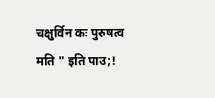चक्षुर्विन कः पुरुषत्व मति " इति पाउ;!